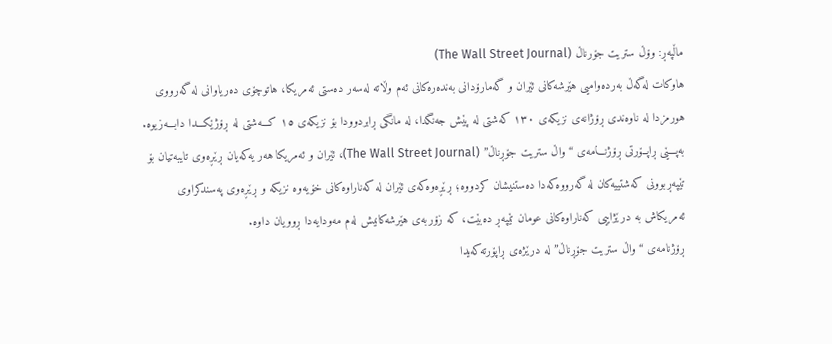ماڵپەڕ: وۆڵ ستریت جۆرناڵ (The Wall Street Journal)
هاوکات لەگەڵ بەردەوامیی هێرشەکانی ئێران و گەمارۆدانی بەندەرەکانی ئەم وڵاتە لەسەر دەستی ئەمریکا، هاتوچۆی دەریاوانی لە گەرووی هورمزدا لە ناوەندی ڕۆژانەی نزیکەی ١٣٠ کەشتی لە پێش جەنگدا، لە مانگی ڕابردوودا بۆ نزیکەی ١٥ کـــەشتی لە ڕۆژێکـــدا دابـــەزیوە. بەپـــێی ڕاپــۆرتی ڕۆژنـــامەی “واڵ ستریت جۆڕناڵ” (The Wall Street Journal)، ئێران و ئەمریکا هەر یەکەیان ڕێڕەوی تایبەتیان بۆ تێپەڕبوونی کەشتییەکان لە گەرووەکەدا دەستنیشان کردووە؛ ڕێڕەوەکەی ئێران لە کەناراوەکانی خۆیەوە نزیکە و ڕێڕەوی پەسندکراوی ئەمریکاش بە درێژاییی کەناراوەکانی عومان تێپەڕ دەبێت، کە زۆربەی هێرشەکانیش لەم مەودایەدا ڕوویان داوە.
ڕۆژنامەی “واڵ ستریت جۆڕناڵ” لە درێژەی ڕاپۆرتەکەیدا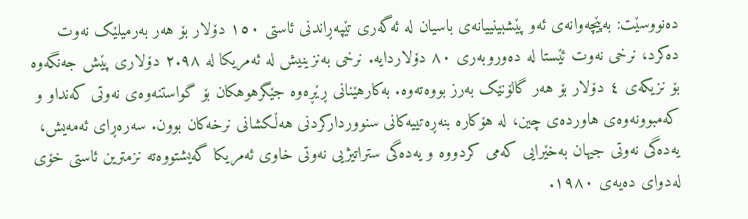دەنووسێت: بەپێچەوانەی ئەو پێشبینییانەی باسیان لە ئەگەری تێپەڕاندنی ئاستی ١٥٠ دۆلار بۆ هەر بەرمیلێک نەوت دەکرد، نرخی نەوت ئێستا لە دەوروبەری ٨٠ دۆلاردایە. نرخی بەنزینیش لە ئەمریکا لە ٢.٩٨ دۆلاری پێش جەنگەوە بۆ نزیکەی ٤ دۆلار بۆ هەر گالۆنێک بەرز بووەتەوە. بەکارهێنانی ڕێڕەوە جێگرهوهكان بۆ گواستنەوەی نەوتی کەنداو و کەمبوونەوەی هاوردەی چین، لە هۆکارە بنەڕەتییەکانی سنووردارکردنی هەڵکشانی نرخەکان بوون. سەرەڕای ئەمەیش، یەدەگی نەوتی جیهان بەخێرایی کەمی کردووە و یەدەگی ستراتیژیی نەوتی خاوی ئەمریکا گەیشتووەتە نزمترین ئاستی خۆی لەدوای دەیەی ١٩٨٠.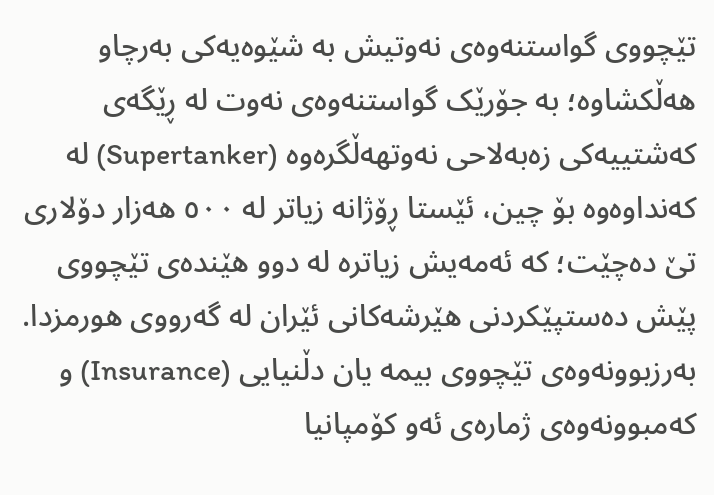تێچووی گواستنەوەی نەوتیش بە شێوەیەکی بەرچاو هەڵکشاوە؛ بە جۆرێک گواستنەوەی نەوت لە ڕێگەی کەشتییەکی زەبەلاحی نەوتهەڵگرەوە (Supertanker) لە کەنداوەوە بۆ چین، ئێستا ڕۆژانە زیاتر لە ٥٠٠ هەزار دۆلاری تێ دەچێت؛ کە ئەمەیش زیاترە لە دوو هێندەی تێچووی پێش دەستپێکردنی هێرشەکانی ئێران لە گەرووی هورمزدا. بەرزبوونەوەی تێچووی بیمە یان دڵنیایی (Insurance) و کەمبوونەوەی ژمارەی ئەو کۆمپانیا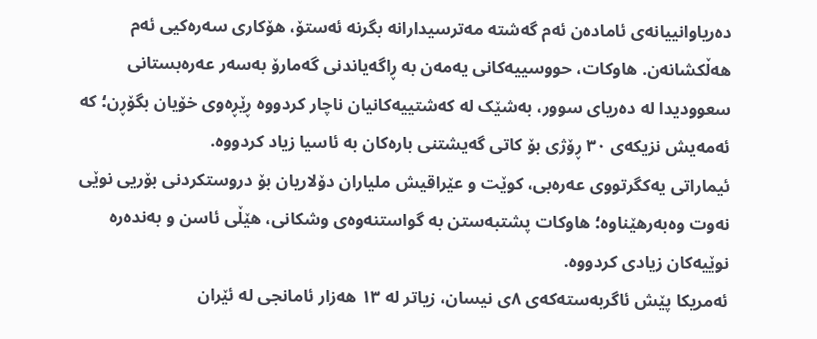دەریاوانییانەی ئامادەن ئەم گەشتە مەترسیدارانە بگرنە ئەستۆ، هۆکاری سەرەکیی ئەم هەڵکشانەن. هاوکات، حووسییەکانی یەمەن بە ڕاگەیاندنی گەمارۆ بەسەر عەرەبستانی سعوودیدا لە دەریای سوور، بەشێک لە کەشتییەکانیان ناچار کردووە ڕێڕەوی خۆیان بگۆڕن؛ کە ئەمەیش نزیکەی ٣٠ ڕۆژی بۆ کاتی گەیشتنی بارەکان بە ئاسیا زیاد کردووە.
ئیماراتی یەکگرتووی عەرەبی، کوێت و عێراقیش ملیاران دۆلاریان بۆ دروستکردنی بۆریی نوێی نەوت وەبەرهێناوە؛ هاوکات پشتبەستن بە گواستنەوەی وشکانی، هێڵی ئاسن و بەندەرە نوێیەکان زیادی کردووە.
ئەمریکا پێش ئاگربەستەکەی ٨ی نیسان، زیاتر لە ١٣ هەزار ئامانجی لە ئێران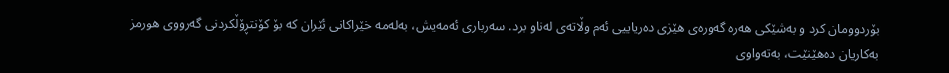بۆردوومان کرد و بەشێکی هەرە گەورەی هێزی دەریاییی ئەم وڵاتەی لەناو برد. سەرباری ئەمەیش، بەلەمە خێراکانی ئێران کە بۆ کۆنتڕۆڵکردنی گەرووی هورمز بەکاریان دەهێنێت، بەتەواوی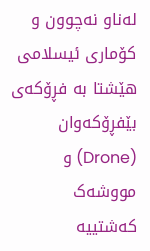لەناو نەچوون و کۆماری ئیسلامی هێشتا بە فڕۆکەی بێفڕۆکەوان (Drone) و مووشەک کەشتییە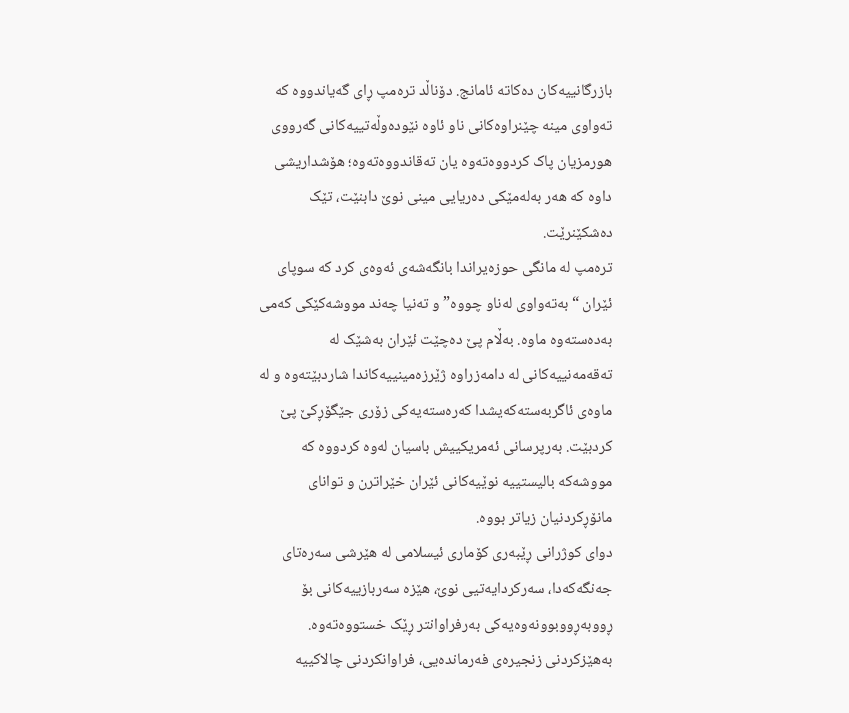بازرگانییەکان دەکاتە ئامانج. دۆناڵد ترەمپ ڕای گەیاندووە کە تەواوی مینە چێنراوەکانی ناو ئاوە نێودەوڵەتییەکانی گەرووی هورمزیان پاک کردووەتەوە یان تەقاندووەتەوە؛ هۆشداریشی داوە کە هەر بەلەمێکی دەریایی مینی نوێ دابنێت، تێک دەشکێنرێت.
ترەمپ لە مانگی حوزەیراندا بانگەشەی ئەوەی کرد کە سوپای ئێران “بەتەواوی لەناو چووە” و تەنیا چەند مووشەکێکی کەمی بەدەستەوە ماوە. بەڵام پێ دەچێت ئێران بەشێک لە تەقەمەنییەکانی لە دامەزراوە ژێرزەمینییەکاندا شاردبێتەوە و لە ماوەی ئاگربەستەکەیشدا کەرەستەیەکی زۆری جێگۆڕکێ پێ کردبێت. بەرپرسانی ئەمریکییش باسیان لەوە کردووە کە مووشەکە بالیستییە نوێیەکانی ئێران خێراترن و توانای مانۆڕکردنیان زیاتر بووە.
دوای کوژرانی ڕێبەری کۆماری ئیسلامی لە هێرشی سەرەتای جەنگەکەدا، سەرکردایەتیی نوێ، هێزە سەربازییەکانی بۆ ڕووبەڕووبوونەوەیەکی بەرفراوانتر ڕێک خستووەتەوە. بەهێزکردنی زنجیرەی فەرماندەیی، فراوانکردنی چالاکییە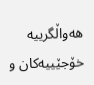هەواڵگرییە خۆجێییەکان و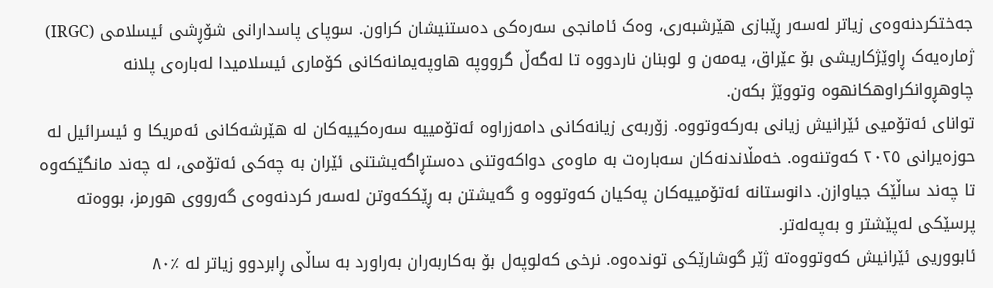جەختکردنەوەی زیاتر لەسەر ڕێبازی هێرشبەری، وەک ئامانجی سەرەکی دەستنیشان کراون. سوپای پاسدارانی شۆڕشی ئیسلامی (IRGC) ژمارەیەک ڕاوێژکاریشی بۆ عێراق، یەمەن و لوبنان ناردووە تا لەگەڵ گرووپە هاوپەیمانەکانی کۆماری ئیسلامیدا لەبارەی پلانە چاوهڕوانكراوهكانهوه وتووێژ بکەن.
توانای ئەتۆمیی ئێرانیش زیانی بەرکەوتووە. زۆربەی زیانەکانی دامەزراوە ئەتۆمییە سەرەکییەکان لە هێرشەکانی ئەمریکا و ئیسرائیل لە حوزەیرانی ٢٠٢٥ کەوتنەوە. خەمڵاندنەکان سەبارەت بە ماوەی دواکەوتنی دەستڕاگەیشتنی ئێران بە چەکی ئەتۆمی، لە چەند مانگێکەوە تا چەند ساڵێک جیاوازن. دانوستانە ئەتۆمییەکان پەکیان کەوتووە و گەیشتن بە ڕێککەوتن لەسەر کردنەوەی گەرووی هورمز، بووەتە پرسێکی لەپێشتر و بەپەلەتر.
ئابووریی ئێرانیش کەوتووەتە ژێر گوشارێکی توندەوە. نرخی کەلوپەل بۆ بەکاربەران بەراورد بە ساڵی ڕابردوو زیاتر لە ٪٨٠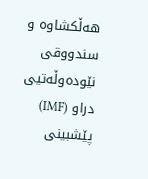هەڵکشاوە و سندووقی نێودەوڵەتیی دراو (IMF) پێشبینی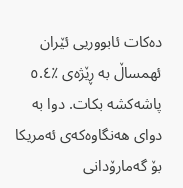دەکات ئابووریی ئێران ئهمساڵ بە ڕێژەی ٪٥.٤ پاشەکشە بکات. دوا بە دوای هەنگاوەکەی ئەمریکا بۆ گەمارۆدانی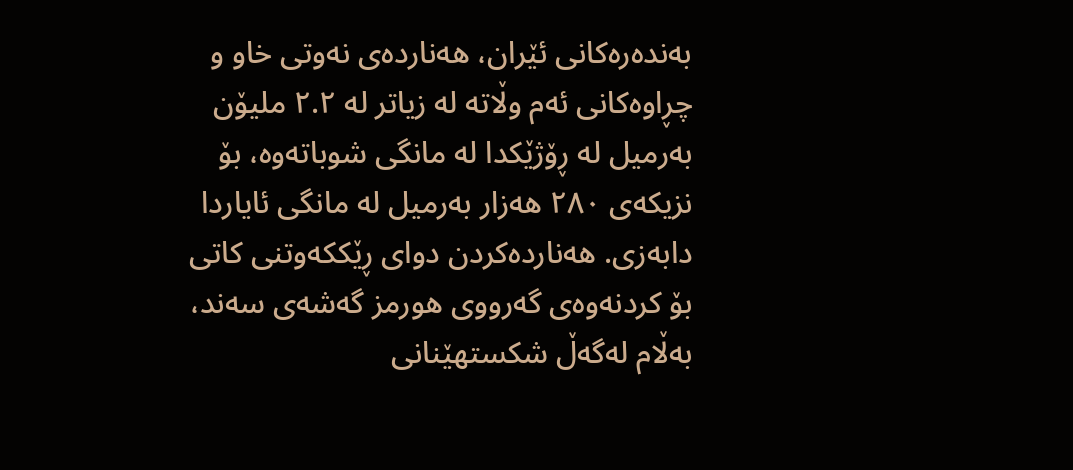بەندەرەکانی ئێران، هەناردەی نەوتی خاو و چڕاوەکانی ئەم وڵاتە لە زیاتر لە ٢.٢ ملیۆن بەرمیل لە ڕۆژێکدا لە مانگی شوباتەوە، بۆ نزیکەی ٢٨٠ هەزار بەرمیل لە مانگی ئایاردا دابەزی. هەناردەکردن دوای ڕێککەوتنی کاتی بۆ کردنەوەی گەرووی هورمز گەشەی سەند، بەڵام لەگەڵ شکستهێنانی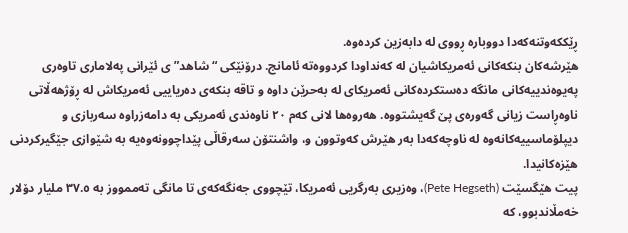ڕێککەوتنەکەدا دووبارە ڕووی لە دابەزین کردەوە.
هێرشەکان بنکەکانی ئەمریکاشیان لە کەنداودا کردووەتە ئامانج. درۆنێكی “شاهد”ی ئێرانی پەلاماری تاوەری پەیوەندییەکانی مانگە دەستکردەکانی ئەمریکای لە بەحرێن داوە و تاقە بنکەی دەریاییی ئەمریکاش لە ڕۆژهەڵاتی ناوەڕاست زیانی گەورەی پێ گەیشتووە. هەروەها لانی کەم ٢٠ ناوەندی ئەمریکی بە دامەزراوە سەربازی و دیپلۆماسییەکانەوە لە ناوچەکەدا بەر هێرش کەوتوون و، واشنتۆن سەرقاڵی پێداچوونەوەیە بە شێوازی جێگیرکردنی هێزەکانیدا.
پیت هێگسێت (Pete Hegseth)، وەزیری بەرگریی ئەمریکا، تێچووی جەنگەکەی تا مانگی تەممووز بە ٣٧.٥ ملیار دۆلار خەمڵاندبوو، کە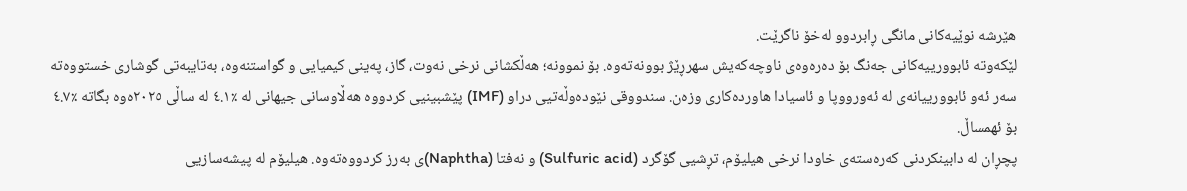هێرشە نوێیەکانی مانگی ڕابردوو لەخۆ ناگرێت.
لێکەوتە ئابوورییەکانی جەنگ بۆ دەرەوەی ناوچەکەیش سهرڕێژ بوونەتەوە. بۆ نموونە؛ هەڵکشانی نرخی نەوت، گاز، پەینی کیمیایی و گواستنەوە، بەتایبەتی گوشاری خستووەتە سەر ئەو ئابوورییانەی لە ئەورووپا و ئاسیادا هاوردەکاری وزەن. سندووقی نێودەوڵەتیی دراو (IMF) پێشبینیی کردووە هەڵاوسانی جیهانی لە ٪٤.١ لە ساڵی ٢٠٢٥ەوە بگاتە ٪٤.٧ بۆ ئهمساڵ.
پچڕان لە دابینکردنی کەرەستەی خاودا نرخی هیلیۆم، تڕشیی گۆگرد (Sulfuric acid) و نەفتا (Naphtha)ی بەرز کردووەتەوە. هیلیۆم لە پیشەسازیی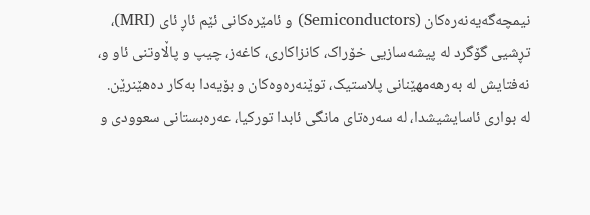نیمچەگەیەنەرەکان (Semiconductors) و ئامێرەکانی ئێم ئاڕ ئای (MRI)، تڕشیی گۆگرد لە پیشەسازیی خۆراک، کانزاکاری، کاغەز، چیپ و پاڵاوتنی ئاو و، نەفتایش لە بەرهەمهێنانی پلاستیک، توێنەرەوەکان و بۆیەدا بەکار دەهێنرێن.
لە بواری ئاسایشیشدا، لە سەرەتای مانگی ئابدا تورکیا، عەرەبستانی سعوودی و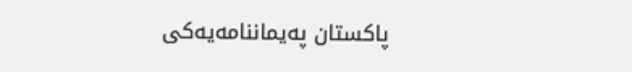پاکستان پەیماننامەیەکی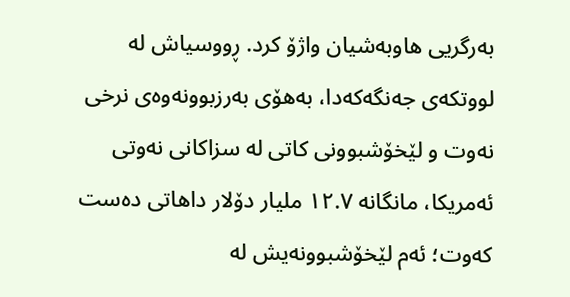بەرگریی هاوبەشیان واژۆ کرد. ڕووسیاش لە لووتکەی جەنگەکەدا، بەهۆی بەرزبوونەوەی نرخی نەوت و لێخۆشبوونی کاتی لە سزاکانی نەوتی ئەمریکا، مانگانە ١٢.٧ ملیار دۆلار داهاتی دەست کەوت؛ ئەم لێخۆشبوونەیش لە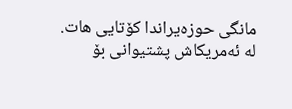مانگی حوزەیراندا کۆتایی هات.
لە ئەمریکاش پشتیوانی بۆ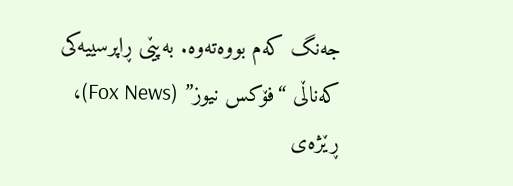جەنگ کەم بووەتەوە. بەپێی ڕاپرسییەکی کەناڵی “فۆکس نیوز” (Fox News)، ڕێژەی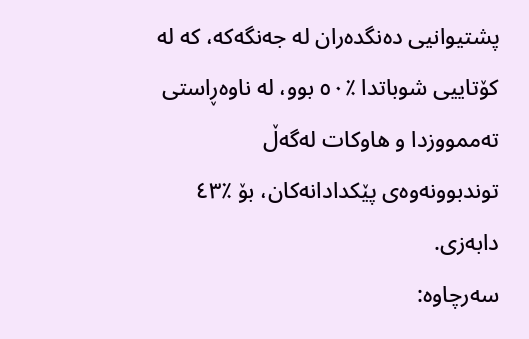پشتیوانیی دەنگدەران لە جەنگەکە، کە لە کۆتاییی شوباتدا ٪٥٠ بوو، لە ناوەڕاستی تەممووزدا و هاوکات لەگەڵ توندبوونەوەی پێکدادانەکان، بۆ ٪٤٣ دابەزی.
سەرچاوە: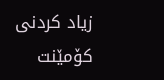زیاد کردنی کۆمێنت